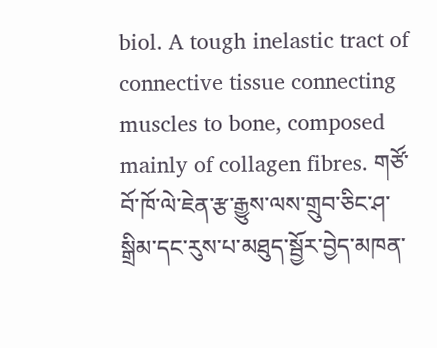biol. A tough inelastic tract of connective tissue connecting muscles to bone, composed mainly of collagen fibres. གཙོ་བོ་ཁོ་ལེ་ཇེན་རྩ་རྒྱུས་ལས་གྲུབ་ཅིང་ཤ་སྒྲིམ་དང་རུས་པ་མཐུད་སྦྱོར་བྱེད་མཁན་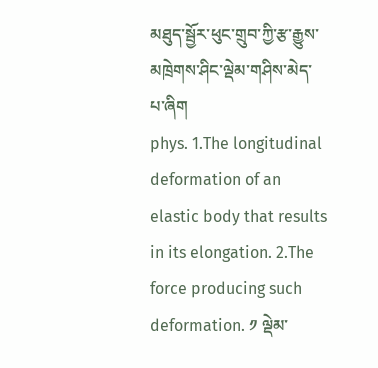མཐུད་སྦྱོར་ཕུང་གྲུབ་ཀྱི་རྩ་རྒྱུས་མཁྲེགས་ཤིང་ལྡེམ་གཤིས་མེད་པ་ཞིག
phys. 1.The longitudinal deformation of an elastic body that results in its elongation. 2.The force producing such deformation. ༡ ལྡེམ་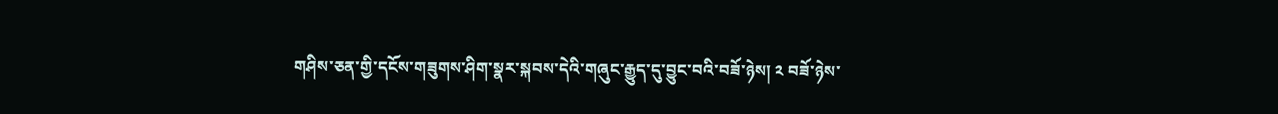གཤིས་ཅན་གྱི་དངོས་གཟུགས་ཤིག་སྣར་སྐབས་དེའི་གཞུང་རྒྱུད་དུ་བྱུང་བའི་བཟོ་ཉེས། ༢ བཟོ་ཉེས་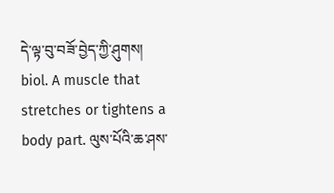དེ་ལྟ་བུ་བཟོ་བྱེད་ཀྱི་ཤུགས།
biol. A muscle that stretches or tightens a body part. ལུས་པོའི་ཆ་ཤས་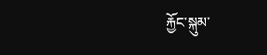རྐྱོང་སྐུམ་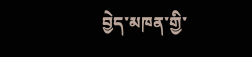བྱེད་མཁན་གྱི་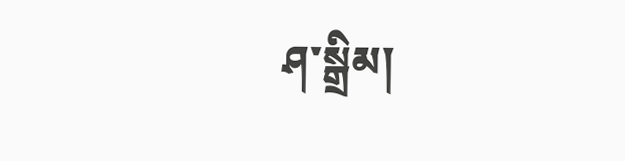ཤ་སྒྲིམ།